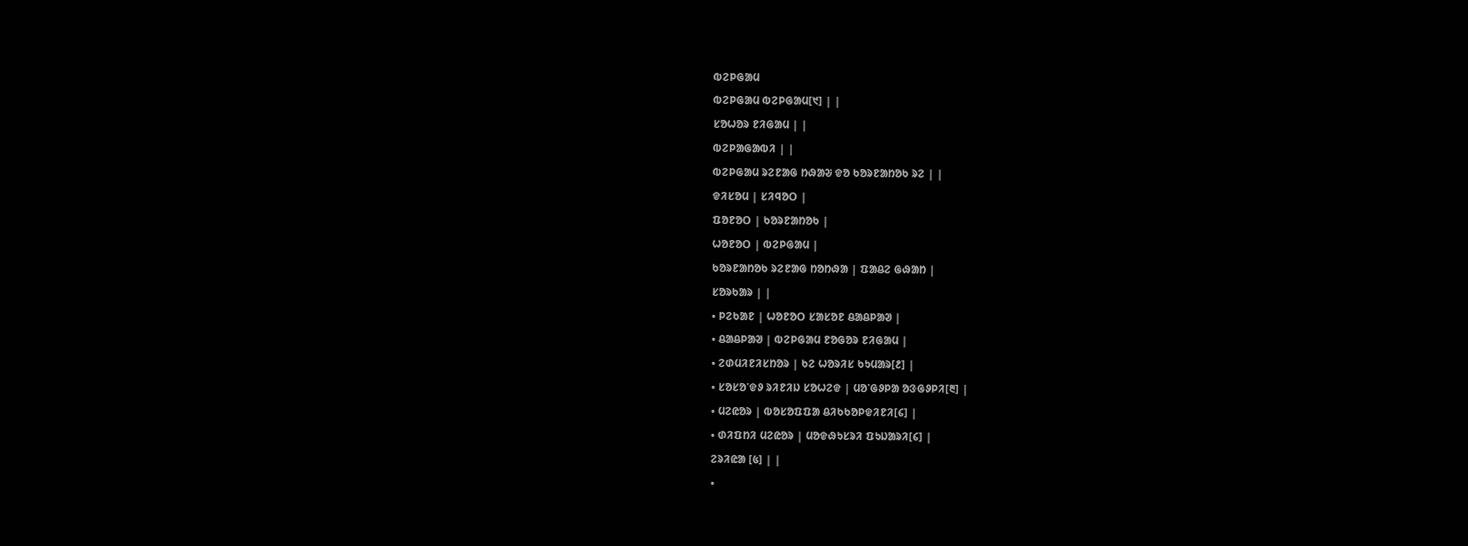ᱵᱮᱞᱜᱟᱢ
ᱵᱮᱞᱜᱟᱢ ᱵᱮᱞᱜᱟᱢ[᱑] | |
ᱥᱚᱦᱚᱨ ᱱᱤᱜᱟᱢ | |
ᱵᱮᱞᱟᱜᱟᱵᱤ | |
ᱵᱮᱞᱜᱟᱢ ᱨᱮᱱᱟᱜ ᱴᱷᱟᱶ ᱫᱚ ᱠᱚᱨᱱᱟᱴᱚᱠ ᱨᱮ | |
ᱫᱤᱥᱚᱢ | ᱥᱤᱧᱚᱛ |
ᱯᱚᱱᱚᱛ | ᱠᱚᱨᱱᱟᱴᱚᱠ |
ᱦᱚᱱᱚᱛ | ᱵᱮᱞᱜᱟᱢ |
ᱠᱚᱨᱱᱟᱴᱚᱠ ᱨᱮᱱᱟᱜ ᱴᱚᱴᱷᱟ | ᱯᱟᱪᱮ ᱜᱷᱟᱴ |
ᱥᱚᱨᱠᱟᱨ | |
• ᱞᱮᱠᱟᱱ | ᱦᱚᱱᱚᱛ ᱥᱟᱥᱚᱱ ᱪᱟᱪᱞᱟᱣ |
• ᱪᱟᱪᱞᱟᱣ | ᱵᱮᱞᱜᱟᱢ ᱱᱚᱜᱚᱨ ᱱᱤᱜᱟᱢ |
• ᱮᱰᱢᱤᱱᱤᱥᱴᱚᱨ | ᱠᱮ ᱦᱚᱨᱤᱥ ᱠᱩᱢᱟᱨ[᱒] |
• ᱥᱚᱥᱚᱸᱫᱽ ᱨᱤᱱᱤᱡ ᱥᱚᱦᱮᱫ | ᱢᱚᱸᱜᱽᱞᱟ ᱚᱝᱜᱽᱞᱤ[᱓] |
• ᱢᱮᱭᱚᱨ | ᱵᱚᱥᱚᱯᱯᱟ ᱪᱤᱠᱠᱚᱞᱫᱤᱱᱤ[᱔] |
• ᱰᱤᱯᱴᱤ ᱢᱮᱭᱚᱨ | ᱢᱚᱫᱷᱩᱥᱨᱤ ᱯᱩᱡᱟᱨᱤ[᱔] |
ᱮᱨᱤᱭᱟ [᱕] | |
•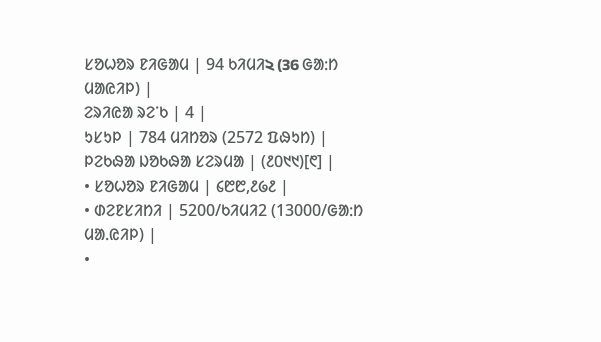ᱥᱚᱦᱚᱨ ᱱᱤᱜᱟᱢ | 94 ᱠᱤᱢᱤ২ (36 ᱜᱟᱺᱴ ᱢᱟᱭᱤᱞ) |
ᱮᱨᱤᱭᱟ ᱨᱮᱸᱠ | 4 |
ᱩᱥᱩᱞ | 784 ᱢᱤᱴᱚᱨ (2572 ᱯᱷᱩᱴ) |
ᱞᱮᱠᱷᱟ ᱡᱚᱠᱷᱟ ᱥᱮᱨᱢᱟ | (᱒᱐᱑᱑)[᱖] |
• ᱥᱚᱦᱚᱨ ᱱᱤᱜᱟᱢ | ᱔᱘᱘,᱒᱙᱒ |
• ᱰᱮᱱᱥᱤᱴᱤ | 5200/ᱠᱤᱢᱤ2 (13000/ᱜᱟᱺᱴ ᱢᱟᱹᱭᱤᱞ) |
•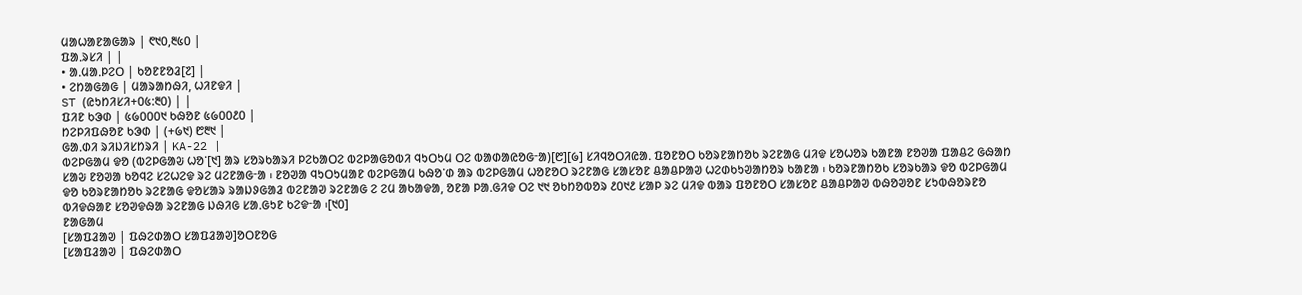ᱢᱟᱦᱟᱱᱟᱜᱟᱨ | ᱖᱑᱐,᱓᱕᱐ |
ᱯᱟᱹᱨᱥᱤ | |
• ᱟᱹᱢᱟᱹᱞᱮᱛ | ᱠᱚᱱᱱᱚᱲ[᱗] |
• ᱮᱴᱟᱜᱟᱜ | ᱢᱟᱨᱟᱴᱷᱤ, ᱦᱤᱱᱫᱤ |
ST (ᱭᱩᱴᱤᱥᱤ+᱐᱕:᱓᱐) | |
ᱯᱤᱱ ᱠᱳᱰ | ᱕᱙᱐᱐᱐᱑ ᱠᱷᱚᱱ ᱕᱙᱐᱐᱒᱐ |
ᱴᱮᱞᱤᱯᱷᱚᱱ ᱠᱳᱰ | (+᱙᱑) ᱘᱓᱑ |
ᱜᱟᱹᱰᱤ ᱨᱤᱡᱤᱥᱴᱨᱤ | KA-22 |
ᱵᱮᱞᱜᱟᱢ ᱫᱚ (ᱵᱮᱞᱜᱟᱶ ᱦᱚᱸ[᱑] ᱟᱨ ᱥᱚᱨᱠᱟᱨᱤ ᱞᱮᱠᱟᱛᱮ ᱵᱮᱞᱟᱜᱚᱵᱤ ᱧᱩᱛᱩᱢ ᱛᱮ ᱵᱟᱰᱟᱭᱚᱜᱼᱟ)[᱘][᱙] ᱥᱤᱧᱚᱛᱤᱭᱟᱹ ᱯᱚᱱᱚᱛ ᱠᱚᱨᱱᱟᱴᱚᱠ ᱨᱮᱱᱟᱜ ᱢᱤᱫ ᱥᱚᱦᱚᱨ ᱠᱟᱱᱟ ᱱᱚᱣᱟ ᱯᱟᱪᱮ ᱜᱷᱟᱴ ᱥᱟᱶ ᱱᱚᱣᱟ ᱠᱚᱧᱮ ᱥᱮᱦᱮᱫ ᱨᱮ ᱢᱮᱱᱟᱜᱼᱟ ᱾ ᱱᱚᱣᱟ ᱧᱩᱛᱩᱢᱟᱱ ᱵᱮᱞᱜᱟᱢ ᱠᱷᱚᱸᱰ ᱟᱨ ᱵᱮᱞᱜᱟᱢ ᱦᱚᱱᱚᱛ ᱨᱮᱱᱟᱜ ᱥᱟᱥᱚᱱ ᱪᱟᱪᱞᱟᱣ ᱦᱮᱰᱠᱩᱣᱟᱴᱚᱨ ᱠᱟᱱᱟ ᱾ ᱠᱚᱨᱱᱟᱴᱚᱠ ᱥᱚᱨᱠᱟᱨ ᱫᱚ ᱵᱮᱞᱜᱟᱢ ᱫᱚ ᱠᱚᱨᱱᱟᱴᱚᱠ ᱨᱮᱱᱟᱜ ᱫᱚᱥᱟᱨ ᱨᱟᱡᱽᱜᱟᱲ ᱵᱮᱱᱟᱣ ᱨᱮᱱᱟᱜ ᱮ ᱮᱢ ᱟᱠᱟᱫᱟ, ᱚᱱᱟ ᱞᱟᱹᱜᱤᱫ ᱛᱮ ᱑᱑ ᱚᱠᱴᱚᱵᱚᱨ ᱒᱐᱑᱒ ᱥᱟᱞ ᱨᱮ ᱢᱤᱫ ᱵᱟᱨ ᱯᱚᱱᱚᱛ ᱥᱟᱥᱚᱱ ᱪᱟᱪᱞᱟᱣ ᱵᱷᱚᱣᱚᱱ ᱥᱩᱵᱷᱚᱨᱱᱚ ᱵᱤᱫᱷᱟᱱ ᱥᱚᱣᱫᱷᱟ ᱨᱮᱱᱟᱜ ᱡᱷᱤᱜ ᱥᱟᱹᱜᱩᱱ ᱠᱮᱫᱼᱟ ᱾[᱑᱐]
ᱱᱟᱜᱟᱢ
[ᱥᱟᱯᱲᱟᱣ | ᱯᱷᱮᱰᱟᱛ ᱥᱟᱯᱲᱟᱣ]ᱚᱛᱱᱚᱜ
[ᱥᱟᱯᱲᱟᱣ | ᱯᱷᱮᱰᱟᱛ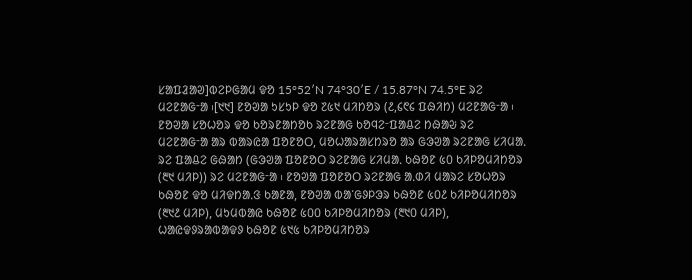ᱥᱟᱯᱲᱟᱣ]ᱵᱮᱞᱜᱟᱢ ᱫᱚ 15°52′N 74°30′E / 15.87°N 74.5°E ᱨᱮ ᱢᱮᱱᱟᱜᱼᱟ ᱾[᱑᱑] ᱱᱚᱣᱟ ᱩᱥᱩᱞ ᱫᱚ ᱗᱕᱑ ᱢᱤᱴᱚᱨ (᱒,᱔᱖᱔ ᱯᱷᱤᱴ) ᱢᱮᱱᱟᱜᱼᱟ ᱾ ᱱᱚᱣᱟ ᱥᱚᱦᱚᱨ ᱫᱚ ᱠᱚᱨᱱᱟᱴᱚᱠ ᱨᱮᱱᱟᱜ ᱠᱚᱧᱮᱼᱯᱟᱪᱮ ᱴᱷᱟᱶ ᱨᱮ ᱢᱮᱱᱟᱜᱼᱟ ᱟᱨ ᱵᱟᱨᱭᱟ ᱯᱚᱱᱚᱛ, ᱢᱚᱦᱟᱨᱟᱥᱴᱨᱚ ᱟᱨ ᱜᱳᱣᱟ ᱨᱮᱱᱟᱜ ᱥᱤᱢᱟᱹ ᱨᱮ ᱯᱟᱪᱮ ᱜᱷᱟᱴ (ᱜᱳᱣᱟ ᱯᱚᱱᱚᱛ ᱨᱮᱱᱟᱜ ᱥᱤᱢᱟᱹ ᱠᱷᱚᱱ ᱕᱐ ᱠᱤᱞᱚᱢᱤᱴᱚᱨ (᱓᱑ ᱢᱤᱞ)) ᱨᱮ ᱢᱮᱱᱟᱜᱼᱟ ᱾ ᱱᱚᱣᱟ ᱯᱚᱱᱚᱛ ᱨᱮᱱᱟᱜ ᱟᱹᱰᱤ ᱢᱟᱨᱮ ᱥᱚᱦᱚᱨ ᱠᱷᱚᱱ ᱫᱚ ᱢᱤᱫᱴᱟᱹᱝ ᱠᱟᱱᱟ, ᱱᱚᱣᱟ ᱵᱟᱸᱜᱽᱞᱳᱨ ᱠᱷᱚᱱ ᱕᱐᱒ ᱠᱤᱞᱚᱢᱤᱴᱚᱨ (᱓᱑᱒ ᱢᱤᱞ), ᱢᱩᱢᱵᱟᱭ ᱠᱷᱚᱱ ᱕᱐᱐ ᱠᱤᱞᱚᱢᱤᱴᱚᱨ (᱓᱑᱐ ᱢᱤᱞ), ᱦᱟᱭᱫᱽᱨᱟᱵᱟᱫᱽ ᱠᱷᱚᱱ ᱕᱑᱕ ᱠᱤᱞᱚᱢᱤᱴᱚᱨ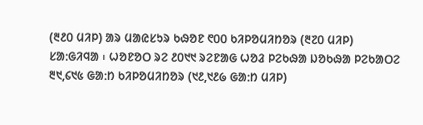(᱓᱒᱐ ᱢᱤᱞ) ᱟᱨ ᱢᱟᱭᱥᱩᱨ ᱠᱷᱚᱱ ᱖᱐᱐ ᱠᱤᱞᱚᱢᱤᱴᱚᱨ (᱓᱗᱐ ᱢᱤᱞ) ᱥᱟᱺᱜᱤᱧᱟ ᱾ ᱦᱚᱱᱚᱛ ᱨᱮ ᱒᱐᱑᱑ ᱨᱮᱱᱟᱜ ᱦᱚᱲ ᱞᱮᱠᱷᱟ ᱡᱚᱠᱷᱟ ᱞᱮᱠᱟᱛᱮ ᱓᱑,᱔᱑᱕ ᱜᱟᱺᱴ ᱠᱤᱞᱚᱢᱤᱴᱚᱨ (᱑᱒,᱑᱒᱙ ᱜᱟᱺᱴ ᱢᱤᱞ)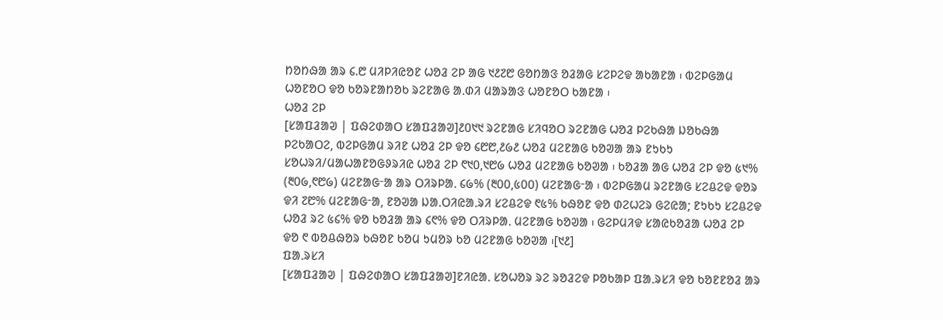ᱴᱚᱴᱷᱟ ᱟᱨ ᱔.᱘ ᱢᱤᱞᱤᱭᱚᱱ ᱦᱚᱲ ᱮᱞ ᱟᱜ ᱑᱒᱗᱘ ᱜᱚᱴᱟᱝ ᱚᱲᱟᱜ ᱥᱮᱞᱮᱫ ᱟᱠᱟᱱᱟ ᱾ ᱵᱮᱞᱜᱟᱢ ᱦᱚᱱᱚᱛ ᱫᱚ ᱠᱚᱨᱱᱟᱴᱚᱠ ᱨᱮᱱᱟᱜ ᱟᱹᱰᱤ ᱢᱟᱨᱟᱝ ᱦᱚᱱᱚᱛ ᱠᱟᱱᱟ ᱾
ᱦᱚᱲ ᱮᱞ
[ᱥᱟᱯᱲᱟᱣ | ᱯᱷᱮᱰᱟᱛ ᱥᱟᱯᱲᱟᱣ]᱒᱐᱑᱑ ᱨᱮᱱᱟᱜ ᱥᱤᱧᱚᱛ ᱨᱮᱱᱟᱜ ᱦᱚᱲ ᱞᱮᱠᱷᱟ ᱡᱚᱠᱷᱟ ᱞᱮᱠᱟᱛᱮ, ᱵᱮᱞᱜᱟᱢ ᱨᱤᱱ ᱦᱚᱲ ᱮᱞ ᱫᱚ ᱔᱘᱘,᱒᱙᱒ ᱦᱚᱲ ᱢᱮᱱᱟᱜ ᱠᱚᱣᱟ ᱟᱨ ᱱᱩᱠᱩ ᱥᱚᱦᱨᱤ/ᱢᱟᱦᱟᱱᱚᱜᱽᱨᱤᱭ ᱦᱚᱲ ᱮᱞ ᱖᱑᱐,᱑᱘᱙ ᱦᱚᱲ ᱢᱮᱱᱟᱜ ᱠᱚᱣᱟ ᱾ ᱠᱚᱲᱟ ᱟᱜ ᱦᱚᱲ ᱮᱞ ᱫᱚ ᱕᱑% (᱓᱐᱙,᱖᱘᱙) ᱢᱮᱱᱟᱜᱼᱟ ᱟᱨ ᱛᱤᱨᱞᱟᱹ ᱔᱙% (᱓᱐᱐,᱕᱐᱐) ᱢᱮᱱᱟᱜᱼᱟ ᱾ ᱵᱮᱞᱜᱟᱢ ᱨᱮᱱᱟᱜ ᱥᱮᱪᱮᱫ ᱫᱚᱨ ᱫᱤ ᱗᱘% ᱢᱮᱱᱟᱜᱼᱟ, ᱱᱚᱣᱟ ᱡᱟᱹᱛᱤᱭᱟᱹᱨᱤ ᱥᱮᱪᱮᱫ ᱖᱕% ᱠᱷᱚᱱ ᱫᱚ ᱰᱮᱦᱮᱨ ᱜᱮᱭᱟ; ᱱᱩᱠᱩ ᱥᱮᱪᱮᱫ ᱦᱚᱲ ᱨᱮ ᱕᱔% ᱫᱚ ᱠᱚᱲᱟ ᱟᱨ ᱔᱖% ᱫᱚ ᱛᱤᱨᱞᱟᱹ ᱢᱮᱱᱟᱜ ᱠᱚᱣᱟ ᱾ ᱜᱮᱞᱢᱤᱫ ᱥᱟᱭᱠᱚᱲᱟ ᱦᱚᱲ ᱮᱞ ᱫᱚ ᱖ ᱵᱚᱪᱷᱚᱨ ᱠᱷᱚᱱ ᱠᱚᱢ ᱩᱢᱚᱨ ᱠᱚ ᱢᱮᱱᱟᱜ ᱠᱚᱣᱟ ᱾[᱑᱒]
ᱯᱟᱹᱨᱥᱤ
[ᱥᱟᱯᱲᱟᱣ | ᱯᱷᱮᱰᱟᱛ ᱥᱟᱯᱲᱟᱣ]ᱱᱤᱭᱟᱹ ᱥᱚᱦᱚᱨ ᱨᱮ ᱨᱚᱲᱮᱫ ᱞᱚᱠᱟᱞ ᱯᱟᱹᱨᱥᱤ ᱫᱚ ᱠᱚᱱᱱᱚᱲ ᱟᱨ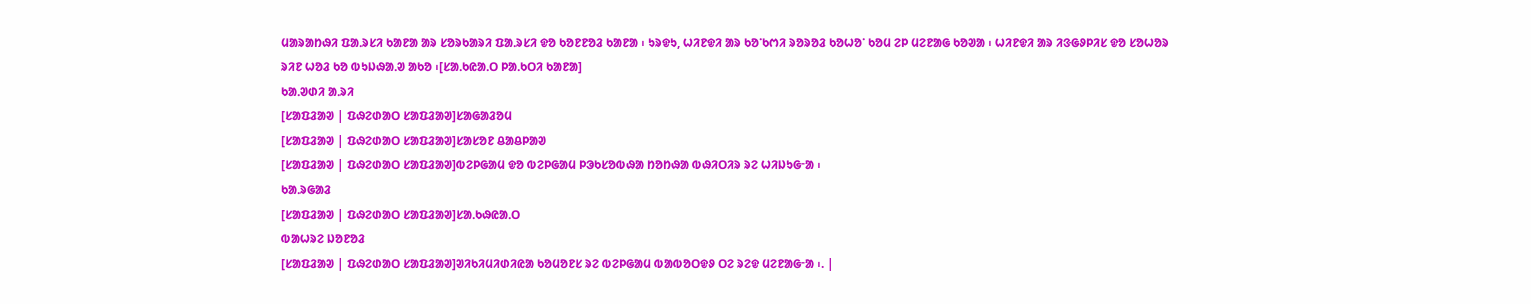ᱢᱟᱨᱟᱴᱷᱤ ᱯᱟᱹᱨᱥᱤ ᱠᱟᱱᱟ ᱟᱨ ᱥᱚᱨᱠᱟᱨᱤ ᱯᱟᱹᱨᱥᱤ ᱫᱚ ᱠᱚᱱᱱᱚᱲ ᱠᱟᱱᱟ ᱾ ᱩᱨᱫᱩ, ᱦᱤᱱᱫᱤ ᱟᱨ ᱠᱚᱸᱠᱬᱤ ᱨᱚᱨᱚᱲ ᱠᱚᱦᱚᱸ ᱠᱚᱢ ᱮᱞ ᱢᱮᱱᱟᱜ ᱠᱚᱣᱟ ᱾ ᱦᱤᱱᱫᱤ ᱟᱨ ᱤᱝᱜᱽᱞᱤᱥ ᱫᱚ ᱥᱚᱦᱚᱨ ᱨᱤᱱ ᱦᱚᱲ ᱠᱚ ᱵᱩᱡᱷᱟᱹᱣ ᱟᱠᱚ ᱾[ᱥᱟᱹᱠᱭᱟᱹᱛ ᱞᱟᱹᱠᱛᱤ ᱠᱟᱱᱟ]
ᱠᱟᱹᱣᱰᱤ ᱟᱹᱨᱤ
[ᱥᱟᱯᱲᱟᱣ | ᱯᱷᱮᱰᱟᱛ ᱥᱟᱯᱲᱟᱣ]ᱥᱟᱜᱟᱲᱚᱢ
[ᱥᱟᱯᱲᱟᱣ | ᱯᱷᱮᱰᱟᱛ ᱥᱟᱯᱲᱟᱣ]ᱥᱟᱥᱚᱱ ᱪᱟᱪᱞᱟᱣ
[ᱥᱟᱯᱲᱟᱣ | ᱯᱷᱮᱰᱟᱛ ᱥᱟᱯᱲᱟᱣ]ᱵᱮᱞᱜᱟᱢ ᱫᱚ ᱵᱮᱞᱜᱟᱢ ᱞᱳᱠᱥᱚᱵᱷᱟ ᱴᱚᱴᱷᱟ ᱵᱷᱤᱛᱤᱨ ᱨᱮ ᱦᱤᱡᱩᱜᱼᱟ ᱾
ᱠᱟᱹᱨᱜᱟᱲ
[ᱥᱟᱯᱲᱟᱣ | ᱯᱷᱮᱰᱟᱛ ᱥᱟᱯᱲᱟᱣ]ᱥᱟᱹᱠᱷᱭᱟᱹᱛ
ᱵᱟᱦᱨᱮ ᱡᱚᱱᱚᱲ
[ᱥᱟᱯᱲᱟᱣ | ᱯᱷᱮᱰᱟᱛ ᱥᱟᱯᱲᱟᱣ]ᱣᱤᱠᱤᱢᱤᱰᱤᱭᱟ ᱠᱚᱢᱚᱱᱥ ᱨᱮ ᱵᱮᱞᱜᱟᱢ ᱵᱟᱵᱚᱛᱫᱽ ᱛᱮ ᱨᱮᱫ ᱢᱮᱱᱟᱜᱼᱟ ᱾. |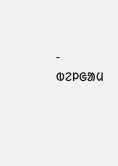- ᱵᱮᱞᱜᱟᱢ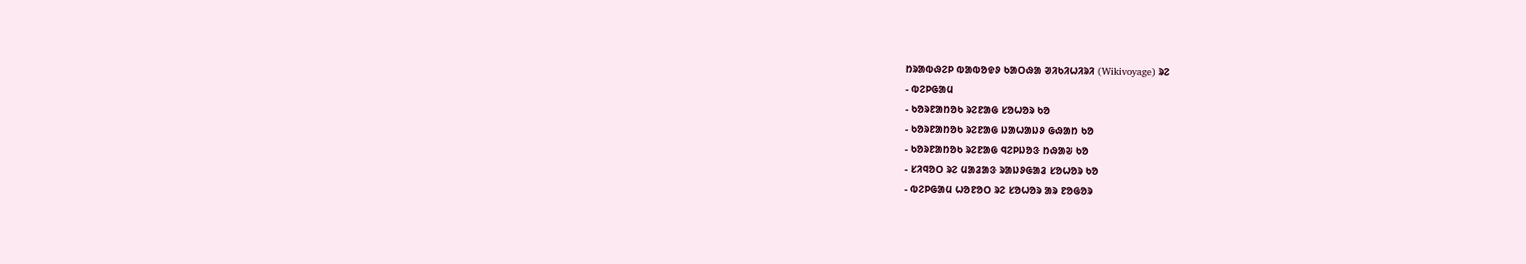ᱴᱨᱟᱵᱷᱮᱞ ᱵᱟᱵᱚᱫᱽ ᱠᱟᱛᱷᱟ ᱣᱤᱠᱤᱦᱤᱨᱤ (Wikivoyage) ᱨᱮ
- ᱵᱮᱞᱜᱟᱢ
- ᱠᱚᱨᱱᱟᱴᱚᱠ ᱨᱮᱱᱟᱜ ᱥᱚᱦᱚᱨ ᱠᱚ
- ᱠᱚᱨᱱᱟᱴᱚᱠ ᱨᱮᱱᱟᱜ ᱡᱟᱦᱟᱡᱽ ᱜᱷᱟᱴ ᱠᱚ
- ᱠᱚᱨᱱᱟᱴᱚᱠ ᱨᱮᱱᱟᱜ ᱧᱮᱞᱡᱚᱝ ᱴᱷᱟᱶ ᱠᱚ
- ᱥᱤᱧᱚᱛ ᱨᱮ ᱢᱟᱲᱟᱝ ᱨᱟᱡᱽᱜᱟᱲ ᱥᱚᱦᱚᱨ ᱠᱚ
- ᱵᱮᱞᱜᱟᱢ ᱦᱚᱱᱚᱛ ᱨᱮ ᱥᱚᱦᱚᱨ ᱟᱨ ᱱᱚᱜᱚᱨ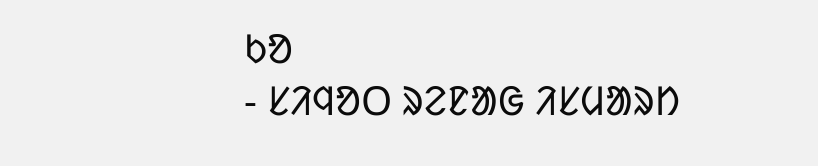ᱠᱚ
- ᱥᱤᱧᱚᱛ ᱨᱮᱱᱟᱜ ᱤᱥᱢᱟᱨᱴ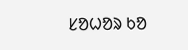ᱥᱚᱦᱚᱨ ᱠᱚ